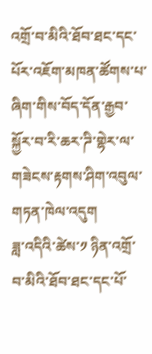འགྲོ་བ་མིའི་ཐོབ་ཐང་དང་པོར་འཇོག་མཁན་ཚོགས་པ་ཞིག་གིས་བོད་དོན་རྒྱབ་སྐྱོར་བ་རི་ཆར་ཌི་གྷེར་ལ་གཟེངས་རྟགས་ཤིག་འབུལ་གཏན་ཁེལ་འདུག
ཟླ་འདིའི་ཚེས་༡ ཉིན་འགྲོ་བ་མིའི་ཐོབ་ཐང་དང་པོ་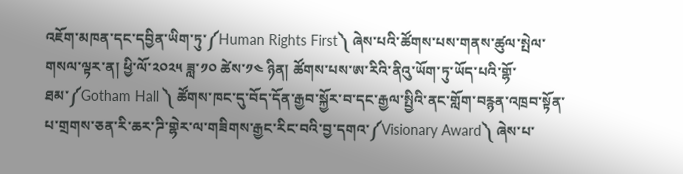འཇོག་མཁན་དང་དབྱིན་ཡིག་ཏུ་༼Human Rights First༽ ཞེས་པའི་ཚོགས་པས་གནས་ཚུལ་སྤེལ་གསལ་ལྟར་ན། ཕྱི་ལོ་༢༠༢༥ ཟླ་༡༠ ཚེས་༡༤ ཉིན། ཚོགས་པས་ཨ་རིའི་ནིའུ་ཡོག་ཏུ་ཡོད་པའི་གྷོ་ཐམ་༼Gotham Hall ༽ ཚོགས་ཁང་དུ་བོད་དོན་རྒྱབ་སྐྱོར་བ་དང་རྒྱལ་སྤྱིའི་ནང་གློག་བརྙན་འཁྲབ་སྟོན་པ་གྲགས་ཅན་རི་ཆར་ཌི་གྷེར་ལ་གཟིགས་རྒྱང་རིང་བའི་བྱ་དགའ་༼Visionary Award༽ ཞེས་པ་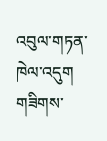འབུལ་གཏན་ཁེལ་འདུག
གཟིགས་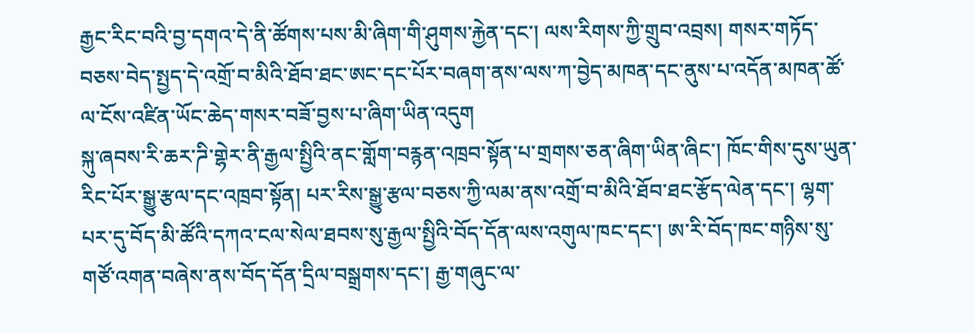རྒྱང་རིང་བའི་བྱ་དགའ་དེ་ནི་ཚོགས་པས་མི་ཞིག་གི་ཤུགས་རྐྱེན་དང་། ལས་རིགས་ཀྱི་གྲུབ་འབྲས། གསར་གཏོད་བཅས་བེད་སྤྱད་དེ་འགྲོ་བ་མིའི་ཐོབ་ཐང་ཨང་དང་པོར་བཞག་ནས་ལས་ཀ་བྱེད་མཁན་དང་ནུས་པ་འདོན་མཁན་ཚོ་ལ་ངོས་འཛིན་ཡོང་ཆེད་གསར་བཟོ་བྱས་པ་ཞིག་ཡིན་འདུག
སྐུ་ཞབས་རི་ཆར་ཌི་གྷེར་ནི་རྒྱལ་སྤྱིའི་ནང་གློག་བརྙན་འཁྲབ་སྟོན་པ་གྲགས་ཅན་ཞིག་ཡིན་ཞིང་། ཁོང་གིས་དུས་ཡུན་རིང་པོར་སྒྱུ་རྩལ་དང་འཁྲབ་སྟོན། པར་རིས་སྒྱུ་རྩལ་བཅས་ཀྱི་ལམ་ནས་འགྲོ་བ་མིའི་ཐོབ་ཐང་རྩོད་ལེན་དང་། ལྷག་པར་དུ་བོད་མི་ཚོའི་དཀའ་ངལ་སེལ་ཐབས་སུ་རྒྱལ་སྤྱིའི་བོད་དོན་ལས་འགུལ་ཁང་དང་། ཨ་རི་བོད་ཁང་གཉིས་སུ་གཙོ་འགན་བཞེས་ནས་བོད་དོན་དྲིལ་བསྒྲགས་དང་། རྒྱ་གཞུང་ལ་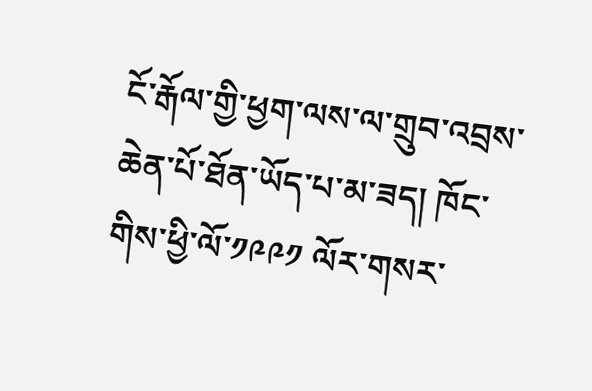ངོ་རྒོལ་གྱི་ཕྱག་ལས་ལ་གྲུབ་འབྲས་ཆེན་པོ་ཐོན་ཡོད་པ་མ་ཟད། ཁོང་གིས་ཕྱི་ལོ་༡༩༩༡ ལོར་གསར་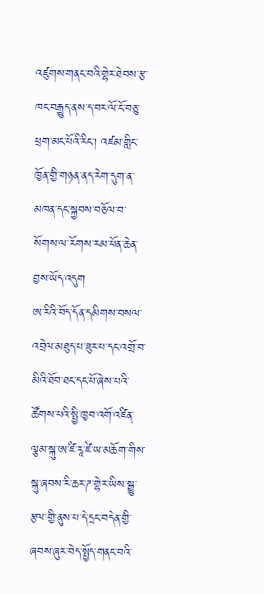འཛུགས་གནང་བའི་གྷེར་ཐེབས་རྩ་ཁང་བརྒྱུད་ནས་ད་བར་ལོ་ངོ་བཅུ་ཕྲག་མང་པོའི་རིང་། འཛམ་གླིང་ཁྱོན་གྱི་གཉན་ནད་རེག་དུག་ན་མཁན་དང་སྐྱབས་བཅོལ་བ་སོགས་ལ་རོགས་རམ་ཕོན་ཆེན་བྱས་ཡོད་འདུག
ཨ་རིའི་བོད་དོན་དམིགས་བསལ་འབྲེལ་མཐུད་པ་ཟུར་པ་དང་འགྲོ་བ་མིའི་ཐོབ་ཐང་དང་པོ་ཞེས་པའི་ཚོགས་པའི་སྤྱི་ཁྱབ་འགོ་འཛིན་ལྕམ་སྐུ་ཨ་ཛི་རཱ་ཛེ་ཡ་མཆོག་གིས་སྐུ་ཞབས་རི་ཆར་ཌ་གྷེར་ཡིས་སྒྱུ་རྩལ་གྱི་ནུས་པ་དེ་དྲང་བདེན་གྱི་ཞབས་ཞུར་བེད་སྤྱོད་གནང་བའི་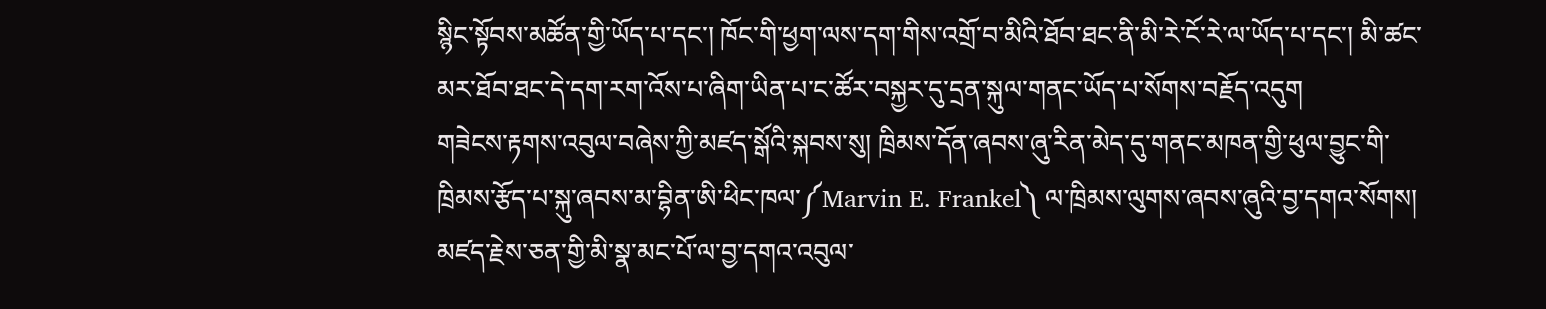སྙིང་སྟོབས་མཚོན་གྱི་ཡོད་པ་དང་། ཁོང་གི་ཕྱག་ལས་དག་གིས་འགྲོ་བ་མིའི་ཐོབ་ཐང་ནི་མི་རེ་ངོ་རེ་ལ་ཡོད་པ་དང་། མི་ཚང་མར་ཐོབ་ཐང་དེ་དག་རག་འོས་པ་ཞིག་ཡིན་པ་ང་ཚོར་བསྐྱར་དུ་དྲན་སྐུལ་གནང་ཡོད་པ་སོགས་བརྗོད་འདུག
གཟེངས་རྟགས་འབུལ་བཞེས་ཀྱི་མཛད་སྒོའི་སྐབས་སུ། ཁྲིམས་དོན་ཞབས་ཞུ་རིན་མེད་དུ་གནང་མཁན་གྱི་ཕུལ་བྱུང་གི་ཁྲིམས་རྩོད་པ་སྐུ་ཞབས་མ་བྷིན་ཨི་ཕིང་ཁལ་༼Marvin E. Frankel༽ ལ་ཁྲིམས་ལུགས་ཞབས་ཞུའི་བྱ་དགའ་སོགས། མཛད་རྗེས་ཅན་གྱི་མི་སྣ་མང་པོ་ལ་བྱ་དགའ་འབུལ་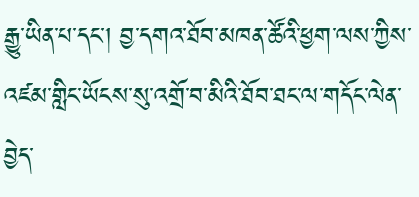རྒྱུ་ཡིན་པ་དང་། བྱ་དགའ་ཐོབ་མཁན་ཚོའི་ཕྱག་ལས་ཀྱིས་འཛམ་གླིང་ཡོངས་སུ་འགྲོ་བ་མིའི་ཐོབ་ཐང་ལ་གདོང་ལེན་བྱེད་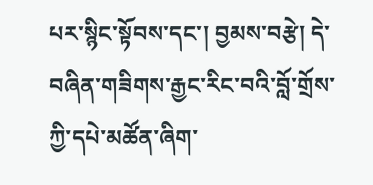པར་སྙིང་སྟོབས་དང་། བྱམས་བརྩེ། དེ་བཞིན་གཟིགས་རྒྱང་རིང་བའི་བློ་གྲོས་ཀྱི་དཔེ་མཚོན་ཞིག་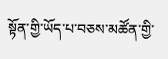སྟོན་གྱི་ཡོད་པ་བཅས་མཚོན་གྱི་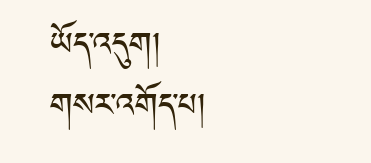ཡོད་འདུག།
གསར་འགོད་པ།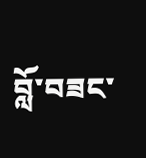བློ་བཟང་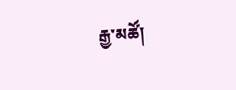རྒྱ་མཚོ།